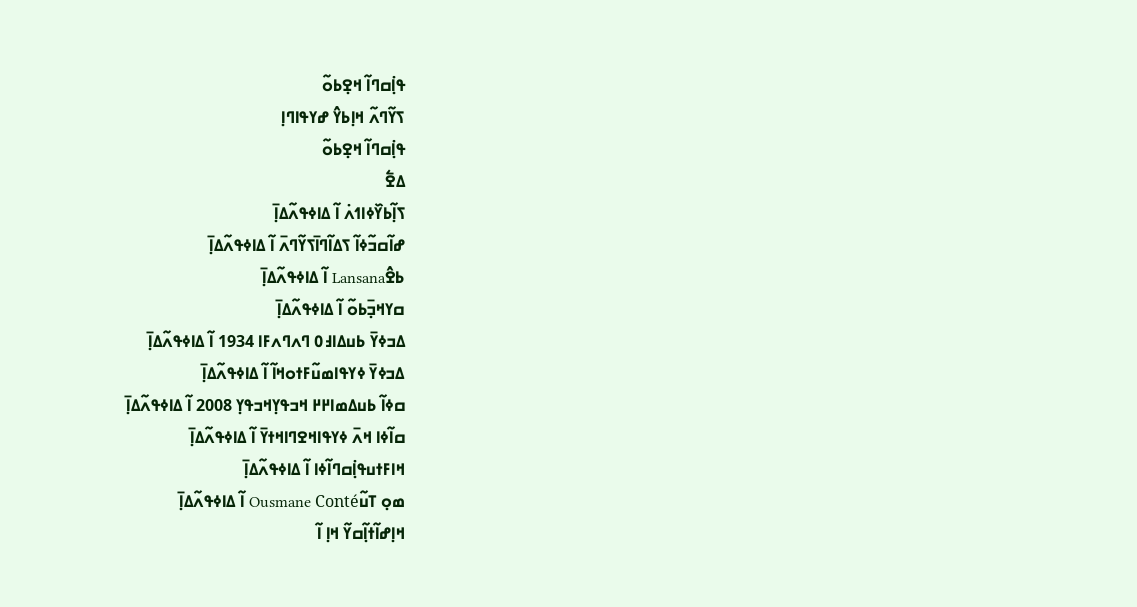ߟߊ߲߭ߛߣߊ߬ ߞߐ߲ߕߋ߬
ߖߌ߬ߣߍ߬ ߞߊ߲ߕߌ߮ ߝߌߟߊߣߊ߲
ߟߊ߲߭ߛߣߊ߬ ߞߐ߲ߕߋ߬
ߡߐ߱
ߖߊ߲߬ߕߌ߰ߦߊߗߍ߭ ߊ߬ ߡߊߦߟߍ߬ߡߊ߲߫
ߝߊ߬ߛߏ߬ߦߊ߬ ߖߡߊ߬ߣߊ߫ߖߌ߬ߣߍ߫ ߊ߬ ߡߊߦߟߍ߬ߡߊ߲߫
ߕߐ߮Lansana ߊ߬ ߡߊߦߟߍ߬ߡߊ߲߫
ߛߌߞߏ߲߫ߕߋ߬ ߊ߬ ߡߊߦߟߍ߬ߡߊ߲߫
ߡߏߦߌ߫ ߕߎߡߊ߃߀ ߣߍߣߍߓߊ 1934 ߊ߬ ߡߊߦߟߍ߬ߡߊ߲߫
ߡߏߦߌ߫ ߦߌߟߊߘߎ߬ߓߙߋߞߊ߬ ߊ߬ ߡߊߦߟߍ߬ߡߊ߲߫
ߛߦߊ߬ ߕߎߡߘߊ߂߂ ߞߏߟߌ߲ߞߏߟߌ߲ 2008 ߊ߬ ߡߊߦߟߍ߬ߡߊ߲߫
ߛߊ߬ߦߊ ߞߍ߫ ߦߌߟߊߞߐߣߊߞߙߌ߫ ߊ߬ ߡߊߦߟߍ߬ߡߊ߲߫
ߞߊߓߙߎߟߊ߲߭ߛߣߊ߬ߦߊ ߊ߬ ߡߊߦߟߍ߬ߡߊ߲߫
ߘߋ߲ ߠߎ߬Ousmane Conté ߊ߬ ߡߊߦߟߍ߬ߡߊ߲߫
ߞߊ߲ߝߊ߬ߙߊ߲߬ߛߌ߬ ߞߊ߲ ߊ߬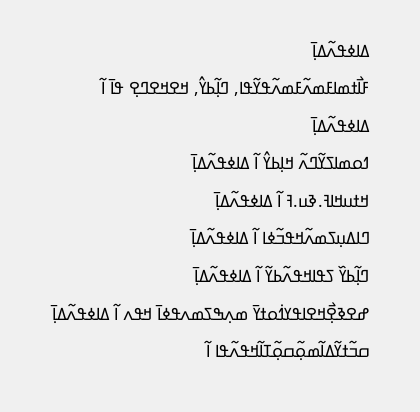ߡߊߦߟߍ߬ߡߊ߲߫
ߓߊ߯ߙߘߊߓߘߍ߬ߓߘߍ߬ߟߌ߬ߟߊ, ߣߊ߲߬ߕߌ߮, ߞߐߞߐߣߐ߲ ߟߊ߫ ߊ߬ ߡߊߦߟߍ߬ߡߊ߲߫
ߗߋߘߊߖߌ߬ߣߍ߬ ߞߊ߲ߕߌ߮ ߊ߬ ߡߊߦߟߍ߬ߡߊ߲߫
ߞߙߎߞߊߔ.ߢߎ.ߔ ߊ߬ ߡߊߦߟߍ߬ߡߊ߲߫
ߣߊߡߎ߲ߖߘߍ߬ߞߟߏ߬ߦߊ ߊ߬ ߡߊߦߟߍ߬ߡߊ߲߫
ߣߊ߲߬ߕߌ߰ ߖߟߊߞߟߍ߬ߕߌ߬ ߊ߬ ߡߊߦߟߍ߬ߡߊ߲߫
ߝߐߢߐ߲߯ߞߐߊߟߌߗ߭ߋߙߌ߫ ߘߍ߲ߒߖߘߍߟߦߊ߫ ߞߟߍ ߊ߬ ߡߊߦߟߍ߬ߡߊ߲߫
ߛߏ߬ߙߌ߬ߡߊ߬ߘߋ߲߬ߛߋ߲߬ߠߊ߬ߞߟߍ߬ߟߊ ߊ߬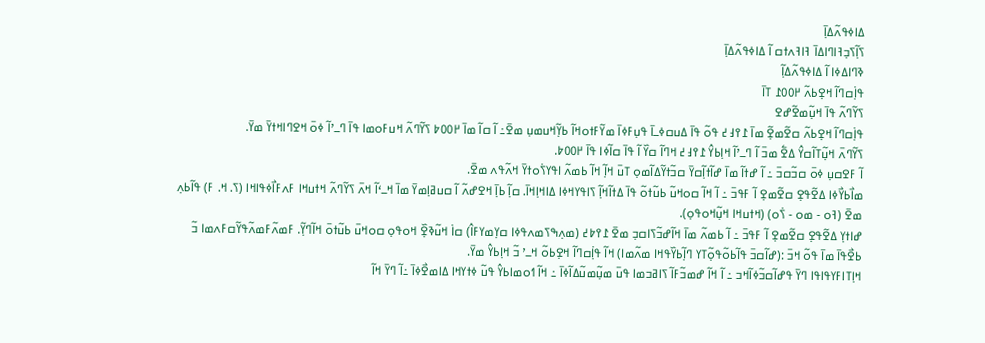ߡߊߦߟߍ߬ߡߊ߲߫
ߖߊ߲߬ߖߏ߲ߔߊߣߊߡߊ߫ ߔߊߔߍߙߛ ߊ߬ ߡߊߦߟߍ߬ߡߊ߲߫
ߢߣߊߡߦߊ ߊ߬ ߡߊߦߟߍ߬ߡߊ߲߬
ߟߊ߲߭ߛߣߊ߬ ߞߐ߲ߕߍ߬ ߂߀߀߁ ߠߊ߫
ߖߌ߬ߣߍ߬ ߟߊ߫ ߞߎ߲߬ߘߐ߬ߝߐ
ߟߊ߲߭ߛߣߊ߬ ߞߐ߲ߕߍ߬ ߛߐ߬ߘߐ߲߬ ߘߊ߫ ߁߉߃߄ ߟߋ߬ ߟߊ߫ ߡߎߛߦߺߊ߫ ߟߎ߲ߓߦߊ߫ ߘߌ߬ߓߙߋߞߊ߬ ߕߌ߲߬ߞߎߘߎ߲ ߘߐ߫߸ ߊ߬ ߛߊ߬ ߘߊ߫ ߂߀߀߈ ߖߌ߬ߣߍ߬ ߞߎߓߋߘߊ ߟߊ߫ ߣߺߴߊ߬ ߦߋ߫ ߞߐߣߊߞߙߌ߫ ߘߌ߫.
ߖߌ߬ߣߍ߫ ߞߎ߲߬ߠߊ߬ߛߌ߮ ߡߐ߱ ߘߏ߫ ߊ߬ ߣߺߴߊ߬ ߞߊ߲ߕߌ߮ ߁߉߃߄ ߞߣߊ߬ ߛߌ߰ ߊ߬ ߟߊ߫ ߛߊ߬ߦߊ ߟߊ߫ ߂߀߀߈.
ߊ߬ ߓߐߛߎ߲ ߦߋ߫ ߛߏ߬ߛߏ߫ ߸ ߊ߬ ߝߙߊ߬ ߘߊ߫ ߝߊ߬ߙߊ߲߬ߛߌ߫ ߛߏ߬ߙߌ߬ߡߊ߬ߘߋ߲ ߠߎ߫ ߞߊ߲߬ ߞߊ߬ ߕߘߍ߬ ߊߟߌߖ߭ߋߙߌ߫ ߞߍ߬ߟߍ ߘߐ߫.
ߘߊ߯ߕߌ߯ߦߊ ߡߐ߬ߟߐ߲ ߛߐ߬ߘߐ߲ ߊ߬ ߓߟߏ߫ ߸ ߊ߬ ߞߊ߬ ߛߋߞߎ߬ ߕߎ߬ߙߋ߬ ߟߊ߫ ߡߙߊ߬ߞߊ߲߬ ߖߊߟߌߞߦߊ ߡߊߞߊ߲ߞߊ߫. ߛߊ߲߬ ߕߊ߲߫ ߞߐߝߍ߬ ߊ߬ ߛߎߥߊ߲ߘߌ߫ ߘߊ߫ ߞߺߵߊ߬ ߞߍ߫ ߖߌ߬ߣߍ߬ ߞߙߎߞߊ ߓߍߓߊ߯ߦߟߊߞߊ (ߖ. ߞ. ߓ) ߟߊ߬ߕߍ߲ ߘߐ߫ (ߔߋ - ߘߋ - ߖ߭ߋ) (ߞߙߎߞߊ ߞߎ߲߬ߞߋߟߋ߲).
ߝߊߙߌ߲ ߡߐ߬ߟߐ߲ ߛߐ߬ߘߐ߲ ߊ߬ ߓߟߏ߫ ߸ ߊ߬ ߕߘߍ߬ ߘߊ߫ ߞߊ߬ߝߏ߬ߖߊߛߏ߲ ߘߐ߫ ߁߉߈߄ (ߘߍ߲ߒߖߘߍߟߦߊ ߛߌ߲ߘߌߓߊ߮) ߛߊ߭ ߞߎ߬ߢߐ߲߰ ߞߋߟߋ߲ ߛߋߞߎ߫ ߕߎ߬ߙߋ߫ ߞߊ߬ߣߌ߲߬. ߓߘߍ߬ߓߘߍ߬ߟߌ߬ߛߓߍߘߊ ߏ߬ ߕߐ߯ߟߊ߫ ߘߊ߫ ߟߋ߬ ߞߏ߫ :(ߝߊ߬ߛߏ߫ ߟߊ߬ߕߋ߬ߟߋ߲߬ߠߌ ߣߊ߲߬ߕߌ߰ߟߞߊ ߘߍ߬ߘߊ) ߞߊ߬ ߟߊ߲߭ߛߣߊ߬ ߞߐ߲ߕߋ߬ ߞߺߴ ߏ߬ ߞߊ߲ߕߌ߮ ߘߌ߫.
ߞߊ߲ߠߊߓߌߟߊߟߊ ߣߌ߫ ߟߝߊ߬ߛߏ߬ߦߊ߬ߞߏ ߸ ߊ߬ ߞߊ߬ ߝߘߏ߬ߓߊ߬ ߖߊߥߏߘߊ ߟߎ߫ ߘߎ߲߬ߘߎ߬ߡߊ߬ߦߊ߫ ߸ ߞߊ߬ ߗߋߘߊߕߌ߮ ߟߎ߬ ߦߙߌߞߊ ߡߊߘߐ߯ߦߊ߫ ߸ߊ߬ ߣߌ߫ ߞߊ߬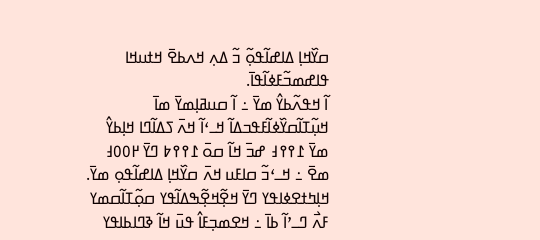ߛߌ߰ߞߊ߲ ߡߊߝߊ߬ߟߋ߲߬ ߏ߬ ߡߍ߲ ߞߍߕߐ߫ ߞߙߎߞߊ ߟߊߝߘߏ߬ߓߦߊ߬ߟߊ߫.
ߊ߬ ߞߟߍ߬ߕߌ߮ ߘߌ߫ ߸ ߊ߬ ߛߎߥߊ߲ߘߌ߫ ߘߊ߫ ߞߎ߲߬ߠߊ߬ߛߌ߰ߦߊ߬ߓߟߏߡߊ߬ ߞߺߵߊ߬ ߞߍ߫ ߖߡߊ߬ߣߊ ߞߊ߲ߕߌ߮ ߘߌ߫ ߁߉߉߃ ߝߏ߫ ߞߊ߬ ߛߋ߫ ߁߉߉߈ ߣߌ߫ ߂߀߀߃ ߘߐ߫ ߸ ߞߺߵߏ߬ ߛߊߓߎ ߞߍ߫ ߛߌ߰ߞߊ߲ ߡߊߝߊ߬ߟߋ߲ ߘߌ߫. ߞߊ߲ߤߙߐߦߊߟߌ ߣߌ߫ ߞߐ߲߬ߞߐ߲߬ߒߡߊ߬ߟߌ ߛߋ߲߬ߠߊ߬ߛߘߌ ߓߍ߯ ߣߺߴߊ߬ ߕߊ߫ ߸ ߞߐߘߏ߲ߓߊ߮ ߟߎ߫ ߞߊ߬ ߢߣߊߕߊߟߌ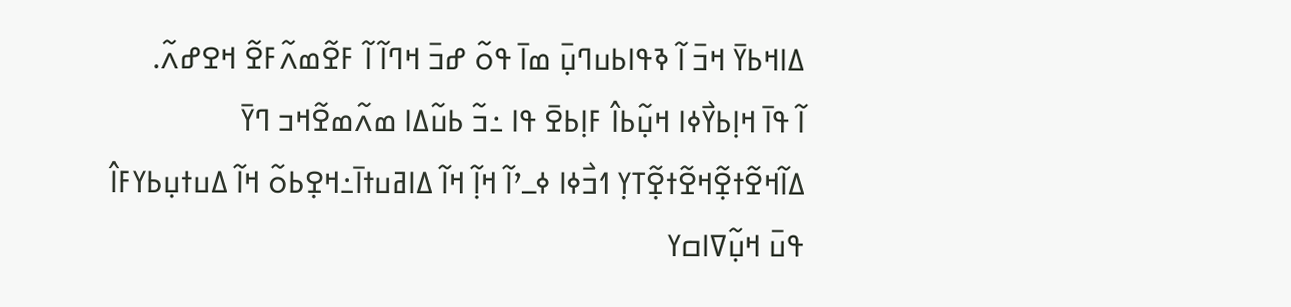ߡߊߞߕߌ߫ ߞߏ߫ ߊ߬ ߢߟߊߕߎߣߎ߲߫ ߘߊ߫ ߟߋ߬ ߝߏ߫ ߞߣߊ߬ ߊ߬ ߓߐ߬ߘߍ߬ߓߐ߬ ߞߐߝߍ߬.
ߊ߬ ߟߊ߫ ߞߊ߲ߕߌ߯ߦߊ ߞߎ߲߬ߕߊ߮ ߓߊ߲ߕߐ߫ ߟߊ ߸ߏ߬ ߕߎ߬ߡߊ ߘߍ߬ߘߐ߬ߞߏ ߣߌ߫ ߡߊ߬ߞߐ߬ߙߐ߲߬ߞߐ߬ߙߐ߲߬ߠߌ߲ ߗߏ߯ߦߊ ߦߺߴߊ߬ ߞߊ߲߬ ߞߊ߬ ߡߊߥߎߙߊ߫߸ߞߐ߲ߕߋ߬ ߞߊ߬ ߡߎߙߎ߲ߕߌߓߊ߮ ߟߎ߫ ߞߎ߲߬ߜߊߛߌ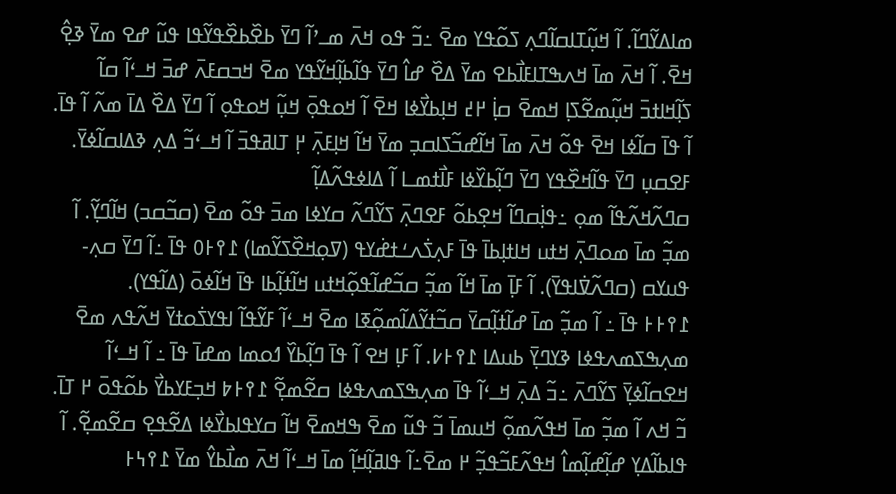ߘߊߡߌ߬ߣߊ߬. ߊ߬ ߞߎ߲߬ߠߊߛߊ߬ߣߍ߲ ߖߋ߬ߟߌ ߘߐ߫ ߸ߏ߬ ߟߋ ߞߍ߫ ߘߺߴߊ߬ ߣߌ߫ ߕߐ߰ߕߐ߰ߟߌ߬ߟߊ ߟߎ߬ ߝߐ ߘߌ߫ ߢߐ߲߮ ߞߐ߫. ߊ߬ ߞߍ߫ ߘߊ߫ ߞߍߒߠߊߓߊ߯ߕߐ ߘߌ߫ ߡߐ߰ ߝߊ߮ ߣߌ߫ ߟߊ߬ߕߊ߲߬ߞߌ߬ߟߌ ߘߐ߫ ߞߏߛߓߍ߫ ߝߏ߫ ߞߺߵߊ߬ ߛߊ߬ ߖߊ߲߬ߞߊߙߏ߫ ߞߎ߲߬ߘߐ߬ߖߊ߲ ߞߘߐ߫ ߛߊ߲߭ ߂߄ ߞߊ߲ߕߌ߯ߦߊ ߞߐ߫ ߊ߬ ߞߋߟߋ߲߫ ߞߎ߲߬ ߞߋߟߋ߲ ߊ߬ ߣߌ߫ ߡߐ߰ ߡߊ߫ ߘߍ߬ ߊ߬ ߟߊ߫. ߊ߬ ߟߊ߫ ߛߊ߬ߦߊ ߞߐ߫ ߟߋ߬ ߞߍ߫ ߘߊ߫ ߞߊ߬ߝߏ߬ߖߊߛߏ߲ ߘߌ߫ ߞߊ߬ ߞߊ߲ߓߍ߲߫ ߂߲ ߠߊߥߟߏ߫ ߊ߬ ߞߺߵߏ߬ ߡߍ߲ ߢߡߊߛߊ߬ߦߌ߫.
ߓߐߛߎ߲ ߣߌ߫ ߟߊ߬ߞߐ߰ߟߌ ߣߌ߫ ߣߊ߲߬ߕߌ߰ߦߊ ߓߊ߯ߙߘߺߊ ߊ߬ ߡߊߦߟߍ߬ߡߊ߲߬
ߛߣߍ߬ߞߍ߬ߟߊ߬ ߘߋ߲ ߸ߟߊ߲߭ߛߣߊ߬ ߞߐ߲ߕߋ߬ ߓߐߣߍ߲߫ ߖߌ߬ߣߍ߬ ߛߌߦߊ ߘߏ߫ ߟߋ߬ ߘߐ߫ (ߛߏ߬ߛߏ) ߞߊ߬ߣߌ߲߬. ߊ߬ ߘߏ߲߬ ߘߊ߫ ߘߋߣߍ߲߫ ߞߙߎ ߞߊߙߊ߲ߕߊ߫ ߟߊ߫ ߓߍ߲ߖ߭ߍߑߙߝ߭ߌߟ (ߜߋ߲ߞߐ߰ߖߌ߬ߘߊ) ߁߉߅߀ ߟߊ߫ ߸ߊ߬ ߣߌ߫ ߛߍ߲-ߟߎߌߛ (ߛߣߍ߬ߜ߭ߊߟߌ߫). ߊ߬ ߓߊ߲߫ ߘߊ߫ ߞߊ߬ ߘߏ߲߬ ߛߏ߬ߝߊ߬ߟߋ߲߬ߞߙߎ ߞߊ߬ߙߊ߲߬ߕߊ ߟߊ߫ ߞߊ߬ߦߋ߫ (ߡߊ߬ߟߌ).
߁߉߅߅ ߟߊ߫ ߸ ߊ߬ ߘߏ߲߬ ߘߊ߫ ߝߊ߬ߙߊ߲߬ߛߌ߫ ߛߏ߬ߙߌ߬ߡߊ߬ߘߋ߲߬ߧߊ ߘߐ߫ ߞߺߵߊ߬ ߓߌ߬ߟߊ߬ ߊߟߌߖ߭ߋߙߌ߫ ߞߍ߬ߟߍ ߘߐ߫ ߘߍ߲ߒߖߘߍߟߦߊ ߢߌߣߌ߲߫ ߕߎߡߊ ߁߉߅߇. ߊ߬ ߓߊ߲ ߞߐ ߊ߬ ߟߊ߫ ߣߊ߲߬ߕߌ߰ ߗߋߘߊ ߘߝߊ߫ ߟߊ߫ ߸ ߊ߬ ߞߺߵߊ߬ ߞߐߛߊ߬ߦߌ߲߫ ߖߌ߬ߣߍ߫ ߸ߏ߬ ߡߍ߲߫ ߞߺߵߊ߬ ߟߊ߫ ߘߍ߲ߒߖߘߍߟߦߊ ߛߐ߬ߘߐ߲߬ ߁߉߅߈ ߞߏ߲ߓߌߕߌ߯ ߕߋ߬ߟߋ߫ ߂ ߠߊ߫. ߏ߬ ߞߍ ߊ߬ ߘߏ߲߬ ߘߊ߫ ߞߟߍ߬ߘߋ߲߬ ߞߎߘߊ߫ ߏ߬ ߟߎ߬ ߘߐ߫ ߒߞߘߐ߫ ߞߊ߬ ߛߌߟߊߕߌ߯ߦߊ ߡߐ߬ߟߐ߲ ߛߐ߬ߘߐ߲߬. ߊ߬ ߟߊߕߊ߬ߡߌ߲ ߝߊ߲߬ߝߊ߲߬ߘߊ߮ ߞߟߍ߬ߓߏ߬ߟߏ߲߬ ߂ ߘߐ߫߸ߊ߬ ߟߊߥߊ߲߬ߞߊ߲߬ ߘߊ߫ ߞߺߵߊ߬ ߞߍ߫ ߘߊ߯ߕߌ߮ ߘߌ߫ ߁߉߆߅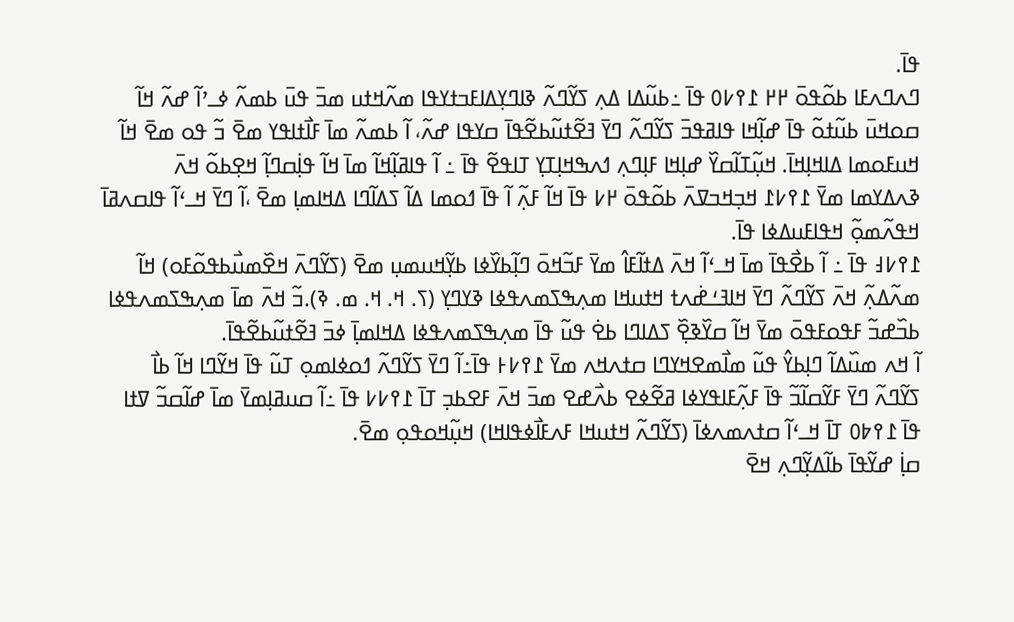ߟߊ߫.
ߣߍߣߍߓߊ ߕߋ߬ߟߋ߫ ߂߂ ߁߉߇߀ ߟߊ߫ ߸ߕߎ߬ߡߊ ߡߍ߲ ߖߌ߬ߣߍ߬ ߢߊߣߌ߲ߡߊߓߏߙߌߟߊ ߘߍ߬ߞߙߎ ߘߏ߫ ߟߎ߫ ߕߘߍ߬ ߦߺߴߊ߬ ߝߍ߬ ߞߊ߬ ߛߋߞߎ߫ ߕߎ߬ߙߋ߬ ߟߊ߫ ߝߊ߲߬ߞߊ ߟߊߥߟߏ߫ ߖߌ߬ߣߍ߬ ߣߌ߫ ߔߐ߬ߙߎ߬ߕߐ߬ߟߊ߫ ߛߌߟߊ ߝߍ߬، ߊ߬ ߕߘߍ߬ ߘߊ߫ ߓߊ߯ߙߊߟߌ ߘߐ߫ ߏ߬ ߟߋ ߘߐ߫ ߞߊ߬ ߞߎߓߋߘߊ ߡߊߞߊ߲ߞߊ߫. ߞߎ߲߬ߠߊ߬ߛߌ߰ ߝߊ߲ߞߊ ߓߊ߲ߣߍ߲ ߗߍߒߞߊ߲ߠߌ߲ ߠߊߟߐ߬ ߟߊ߫ ߸ ߊ߬ ߟߊߥߊ߲߬ߞߊ߬ ߘߊ߫ ߞߊ߬ ߟߊ߲߭ߛߣߊ߲߬ ߞߐ߲ߕߋ߬ ߞߍ߫ ߢߍߡߌߘߊ ߘߌ߫ ߁߉߇߁ ߞߏ߲ߞߏߜߍ߫ ߕߋ߬ߟߋ߫ ߂߇ ߟߊ߫ ߞߊ߬ ߓߍ߲߬ ߊ߬ ߟߊ߫ ߗߋߘߊ ߡߊ߬ ߖߡߊ߬ߣߊ ߡߞߊߘߊ߲ ߘߐ߫ ،ߊ߬ ߣߌ߫ ߞߺߵߊ߬ ߟߊߛߍߥߊ߫ ߞߟߍ߬ߘߋ߲߬ ߞߟߊߓߎߡߦߊ ߟߊ߫.
߁߉߇߃ ߟߊ߫ ߸ ߊ߬ ߕߐ߯ߟߊ߫ ߘߊ߫ ߞߺߵߊ߬ ߞߍ߫ ߡߙߊ߬ߓߊ߮ ߘߌ߫ ߓߏ߬ߞߋ߫ ߣߊ߲߬ߕߌ߰ߦߊ ߕߌ߲߬ߞߎߘߎ߲ ߘߐ߫ (ߖߌ߬ߣߍ߫ ߞߐ߰ߘߎ߯ߕߟߋ߬ߓߋ) ߞߊ߬ ߘߍ߬ߡߍ߲߬ ߞߍ߫ ߖߌ߬ߣߍ߬ ߣߌ߫ ߞߊߔߑߝ߭ߍߙ ߞߙߎߞߊ ߘߍ߲ߒߖߘߍߟߦߊ ߢߌߣߌ߲ (ߖ. ߞ. ߞ. ߘ. ߢ).ߏ߬ ߞߍ߫ ߘߊ߫ ߘߍ߲ߒߖߘߍߟߦߊ ߕߏ߰ߝߏ߬ ߓߟߋߓߟߋ߫ ߘߌ߫ ߞߊ߬ ߛߌ߰ߢߐ߲߰ ߖߡߊߣߊ ߕߐ߭ ߟߎ߬ ߟߊ߫ ߘߍ߲ߒߖߘߍߟߦߊ ߡߞߊߘߊ߲߫ ߦߏ߫ ߔߐ߬ߙߎ߬ߕߐ߬ߟߊ߫.
ߊ߬ ߞߍ ߘߎ߰ߡߊ߬ ߣߊ߲ߕߌ߮ ߟߎ߬ ߘߊ߯ߘߐߞߌߣߊ ߛߙߍߞߍ ߘߌ߫ ߁߉߇߅ ߟߊ߫߸ߊ߬ ߣߌ߫ ߖߌ߬ߣߍ߬ ߗߋߦߊߘߋ߲ ߠߎ߬ ߟߊ߫ ߞߌ߬ߣߊ ߞߊ߬ ߕߊ߯ ߖߌ߬ߣߍ߬ ߣߌ߫ ߓߌ߬ߛߊ߬ߏ߬ ߟߊ߫ ߓߍ߲߬ߓߊߟߌߦߊ ߥߐ߬ߦߐ ߕߍ߯ߝߐ ߘߏ߫ ߞߍ߫ ߓߐߕߏ߲ ߠߊ߫ ߁߉߇߇ ߟߊ߫ ߸ߊ߬ ߛߎߥߊ߲ߘߌ߫ ߘߊ߫ ߝߊ߬ߛߏ߬ ߜߙߊ ߟߊ߫ ߁߉߈߀ ߠߊ߫ ߞߺߵߊ߬ ߛߙߍߘߍߦߊ߫ (ߖߌ߬ߣߍ߬ ߞߙߎߞߊ ߓߍߓߊ߯ߦߟߊߞߊ) ߞߎ߲߬ߞߋߟߋ߲ ߘߐ߫.
ߛߊ߲߭ ߝߌ߬ߟߊ߫ ߕߊ߬ߡߌ߲߬ߣߍ߲ ߞߐ߫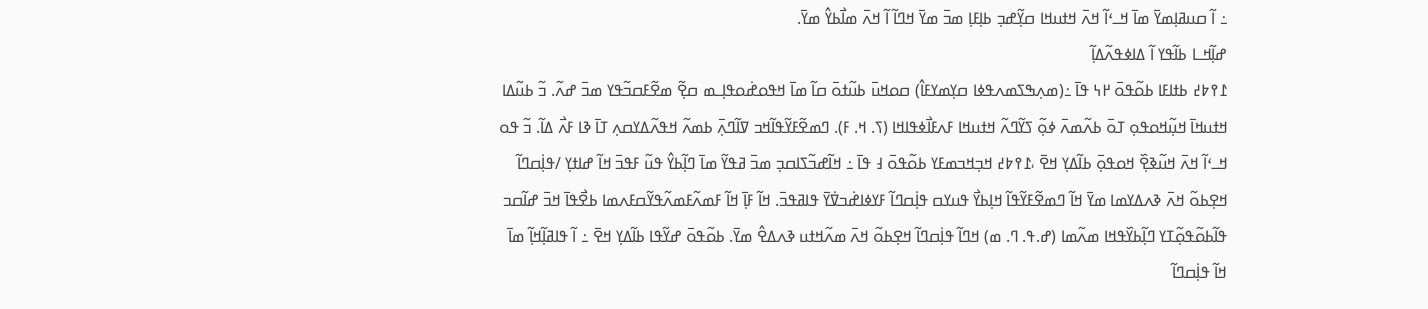߸ ߊ߬ ߛߎߥߊ߲ߘߌ߫ ߘߊ߫ ߞߺߵߊ߬ ߞߍ߫ ߞߙߎߞߊ ߛߌ߲߬ߝߏ߲ ߕߊ߲ߓߊ߲ ߘߏ߫ ߘߌ߫ ߞߣߊ߬ ߊ߬ ߞߍ߫ ߘߊ߯ߕߌ߮ ߘߌ߫.
ߝߊ߲߬ߞߺߊ ߕߊ߬ߟߌ ߊ߬ ߡߊߦߟߍ߬ߡߊ߲߬
߁߉߈߄ ߕߙߊߓߊ ߕߋ߬ߟߋ߫ ߂߆ ߟߊ߫ ߸(ߘߍ߲ߒߖߘߍߟߦߊ ߛߌ߲ߘߌߓߊ߮) ߛߋߞߎ߫ ߕߎ߬ߙߋ߫ ߛߊ߬ ߘߊ߫ ߞߟߋߝ߭ߋߟߊ߲ߺߘ ߛߐ߲߬ ߘߐ߬ߓߛߏ߬ߟߌ ߘߏ߫ ߝߍ߬. ߏ߬ ߕߎ߬ߡߊ ߞߙߎߞߊ߫ ߞߎ߲߬ߞߋߟߋ߲ ߠߋ߫ ߕߍ߬ߘߍ߫ ߦߋ߲߬ ߖߌ߬ߣߍ߬ ߞߙߎߞߊ ߓߍߓߊ߯ߦߟߊߞߊ (ߖ. ߞ. ߓ). ߣߘߐ߬ߓߌ߬ߟߊ߬ߞߏ ߜߊ߬ߣߍ߲߫ ߕߘߍ߬ ߞߟߍ߬ߡߌߛߍ߲ ߠߊ߫ ߢߊ ߓߍ߯ ߡߊ߬. ߏ߬ ߟߋ ߞߺߵߊ߬ ߞߍ߫ ߞߎ߬ߢߐ߲߰ ߞߋߟߋ߲߫ ߕߊ߬ߡߌ߲ ߞߐ߫ ،߁߉߈߄ ߞߏ߲ߞߏߘߓߌ ߕߋ߬ߟߋ߫ ߃ ߟߊ߫ ߸ ߞߊ߬ߝߏ߬ߖߊߛߏ߲ ߘߏ߫ ߥߟߌ߬ ߘߊ߫ ߣߊ߲߬ߕߌ߮ ߟߎ߬ ߓߟߏ߫ ߞߊ߬ ߝߊߙߌ߲ /ߟߊ߲߭ߛߣߊ߬ ߞߐ߲ߕߋ߬ ߞߍ߫ ߢߍߡߌߘߊ ߘߌ߫ ߞߊ߬ ߣߘߐ߬ߓߌ߬ߟߊ߬ ߞߊ߲ߕߌ߯ ߟߎߌߛ ߟߊ߲߭ߛߣߊ߬ ߓߌߦߊߝ߭ߏߜ߭ߌ߫ ߟߊߥߟߏ߫. ߞߊ߬ ߓߊ߲߫ ߞߊ߬ ߓߘߍ߬ߓߘߍ߬ߟߌ߬ߛߓߍߘߊ ߕߐ߯ߟߊ߫ ߞߏ߫ ߝߊ߬ߛߏ ߟߊ߬ߕߋ߬ߟߋ߲߬ߠߌ ߣߊ߲߬ߕߌ߰ߟߞߊ ߘߍ߬ߘߊ (ߝ.ߟ. ߣ. ߘ) ߞߣߊ߬ ߟߊ߲߭ߛߣߊ߬ ߞߐ߲ߕߋ߬ ߞߍ߫ ߘߍ߬ߞߙߎ ߢߍߡߐ߮ ߘߌ߫. ߕߋ߬ߟߋ߫ ߝߌ߬ߟߊ ߕߊ߬ߡߌ߲ ߞߐ߫ ߸ ߊ߬ ߟߊߥߊ߲߬ߞߊ߲߬ ߘߊ߫ ߞߊ߬ ߟߊ߲߭ߛߣߊ߬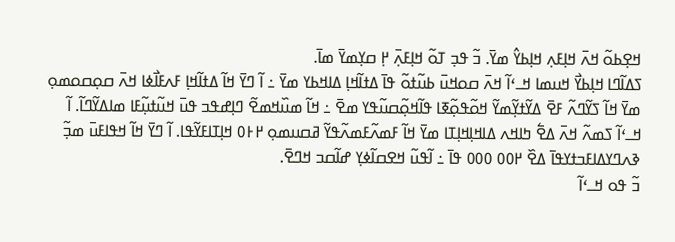ߞߐ߲ߕߋ߬ ߞߍ߫ ߞߊ߲ߓߍ߲ ߞߊ߲ߕߌ߮ ߘߌ߫. ߏ߬ ߟߏ߲ ߠߋ߬ ߞߊ߲ߓߍ߲߫ ߂߲ ߛߌ߲ߘߌ߫ ߘߊ߫.
ߖߡߊ߬ߣߊ ߞߊ߲ߕߌ߯ ߞߎߘߊ ߞߺߵߊ߬ ߞߍ߫ ߛߋߞߎ߫ ߕߎ߬ߙߋ߬ ߟߊ߫ ߡߙߊ߬ߞߊ߲ ߡߊߞߕߌ ߘߌ߫ ߸ ߊ߬ ߣߌ߫ ߞߊ߬ ߡߙߊ߬ߞߊ߲ ߓߍߓߊ߯ߦߊ ߞߍ߫ ߛߋ߲ߛߋߘߋ߲ ߘߌ߫ ߞߊ߬ ߖߌ߬ߣߍ߬ ߓߐ߫ ߡߌ߬ߙߌ߲߬ߘߌ߬ ߞߋ߬ߟߋ߲߬ߧߊ ߟߊ߬ߞߋ߲߬ߛߎ߬ߟߌ ߘߐ߫ ߸ ߞߊ߬ ߘߎ߰ߞߘߐ߬ ߣߊ߲ߝߟߏ ߟߎ߫ ߞߎ߬ߙߎ߲߬ߓߊ ߘߊߡߌ߬ߣߊ߬. ߊ߬ ߞߺߵߊ߬ ߖߘߍ߬ ߞߍ߫ ߡߐ߱ ߤߊߞߍ ߡߊߞߊ߲ߞߊ߲ߠߊ ߘߌ߫ ߞߊ߬ ߓߘߍ߬ߓߘߍ߬ߟߌ߬ ߥߛߎߘߋ߲ ߂߅߀ ߞߊ߲ߠߊߓߌ߬ߟߊ. ߊ߬ ߣߌ߫ ߞߊ߬ ߞߟߊߓߎ߫ ߘߏ߲߬ ߢߍߣߌߡߊߓߏߙߌߟߊ߫ ߡߐ߰ ߂߀߀ ߀߀߀ ߟߊ߫ ߸ ߊ߬ߟߎ߬ ߞߐߛߊ߬ߦߌ߲ ߝߊ߬ߛߏ ߞߣߐ߫.
ߏ߬ ߟߋ ߞߺߵߊ߬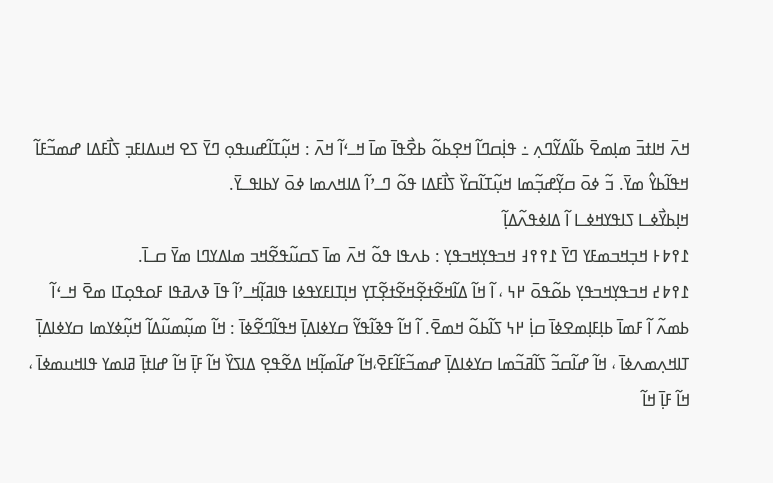ߞߍ߫ ߞߊߙߏ߫ ߘߊ߲ߘߐ߫ ߕߊ߬ߡߌ߬ߣߍ߲ ߸ ߟߊ߲߭ߛߣߊ߬ ߞߐ߲ߕߋ߬ ߕߐ߯ߟߊ߫ ߘߊ߫ ߞߺߵߊ߬ ߞߍ߫ : ߞߎ߲߬ߠߊ߬ߝߎߟߋ߲ ߣߌ߫ ߖߐ ߞߎߡߊߓߏ߲ ߖߊ߯ߓߡߊ ߝߘߏ߬ߓߊ߬ ߞߟߊ߬ߕߌ߮ ߘߌ߫. ߏ߬ ߦߋ߫ ߛߌ߲߬ߝߏ߲߬ߘߊ ߞߎ߲߬ߠߊ߬ߛߌ߰ ߖߊ߯ߓߡߊ ߟߋ߬ ߣߺߴߊ߬ ߡߊߞߍߘߊ ߦߋ߫ ߌߕߊߟߺߌ߫.
ߞߊ߲ߕߌ߯ߦߺߊ ߖߊߟߌߞߦߺߊ ߊ߬ ߡߊߦߟߍ߬ߡߊ߲߬
߁߉߈߅ ߞߏ߲ߞߏߘߓߌ ߣߌ߫ ߁߉߉߃ ߞߏߟߌ߲ߞߏߟߌ߲ : ߕߍߟߊ ߟߋ߬ ߞߍ߫ ߘߊ߫ ߖߛߎ߬ߟߐ߬ߞߏ ߘߊߡߌߣߊ ߘߌ߫ ߛߺߊ߫.
߁߉߈߄ ߞߏߟߌ߲ߞߏߟߌ߲ ߕߋ߬ߟߋ߫ ߂߆ ، ߊ߬ ߞߊ߬ ߡߊ߬ߞߐ߬ߙߐ߲߬ߞߐ߬ߙߐ߲߬ߠߌ߲ ߞߊ߲ߠߊߓߌߟߦߊ ߟߊߥߊ߲߬ߞߺߴߊ߬ ߟߊ߫ ߢߍߥߟߊ ߓߋߟߋ߲ߠߊ ߘߐ߫ ߞߺߵߊ߬ ߕߘߍ߬ ߊ߬ ߓߘߊ߫ ߕߊ߲ߓߊ߲ߘߐߦߊ߫ ߛߊ߲߭ ߂߆ ߖߊ߬ߕߋ߬ ߞߘߐ߫. ߊ߬ ߞߊ߬ ߟߢߊ߬ߟߌ߬ ߛߌߦߊߡߊ߲߫ ߞߟߊ߬ߣߐ߬ߦߊ߫ : ߞߊ߬ ߘߎ߲߬ߘߎ߬ߡߊ߬ ߞߎ߲߬ߦߌߘߊ ߛߌߦߊߡߊ߲߫ ߠߊߞߍ߲ߘߍߦߊ߫ ، ߞߊ߬ ߝߊ߬ߛߏ߬ ߖߊ߬ߥߏ߬ߘߊ ߛߌߦߊߡߊ߲߫ ߝߘߏ߬ߓߊ߬ߓߐ߫،ߞߊ߬ ߝߊ߬ߘߊ߲߬ߞߊ ߡߐ߬ߟߐ߲ ߡߊߖߌ߰ ߞߊ߬ ߓߊ߲߫ ߞߊ߬ ߝߊߙߊ߲߫ ߥߊߘߌ ߟߊߞߎߘߦߊ߫ ، ߞߊ߬ ߓߊ߲߫ ߞߊ߬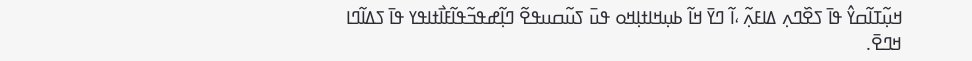ߞߎ߲߬ߠߊ߬ߛߌ߮ ߟߊ߫ ߖߐ߰ߣߍ߲ ߡߊߓߍ߲߬ ،ߊ߬ ߣߌ߫ ߞߊ߬ ߕߎ߲ߞߊߙߊ߲ߞߋ ߟߎ߫ ߖߎ߬ߛߎߟߐ߬ ߣߊ߲߬ߝߟߏ߬ߟߊ߬ߓߊ߯ߙߊߟߌ ߟߊ߫ ߖߡߊ߬ߣߊ ߞߣߐ߫.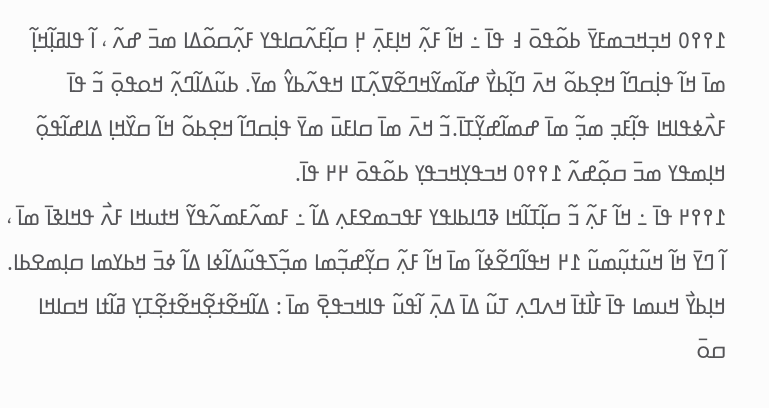߁߉߉߀ ߞߏ߲ߞߏߘߓߌ߫ ߕߋ߬ߟߋ߫ ߃ ߟߊ߫ ߸ ߞߊ߬ ߓߍ߲߬ ߞߊ߲ߓߍ߲߫ ߂߲ ߛߊ߲߬ߓߍ߬ߛߊߟߌ ߓߍ߲߬ߛߋ߬ߡߊ ߘߏ߫ ߝߍ߬ ، ߊ߬ ߟߊߥߊ߲߬ߞߊ߲߬ ߘߊ߫ ߞߊ߬ ߟߊ߲߭ߛߣߊ߬ ߞߐ߲ߕߋ߬ ߞߍ߫ ߣߊ߲߬ߕߌ߯ ߝߊ߬ߘߌ߬ߞߣߐ߬ߜߍ߲߬ߠߊ ߞߟߍ߬ߕߌ߮ ߘߌ߫. ߕߎ߬ߡߊ߬ߣߍ߲߬ ߞߋߟߋ߲߫ ߏ߬ ߟߊ߫ ߓߍ߯ߦߟߊߞߊ ߟߊ߲߬ߓߏ߲ ߘߏ߲߬ ߘߊ߫ ߝߘߊ߬ߝߌ߲߬ߠߊ߫.ߏ߬ ߞߍ߫ ߘߊ߫ ߛߊߓߎ߫ ߘߌ߫ ߟߊ߲߭ߛߣߊ߬ ߞߐ߲ߕߋ߬ ߞߊ߬ ߛߌ߰ߞߊ߲ ߡߊߝߊ߬ߟߋ߲߬ ߞߊ߲ߘߟߌ ߘߏ߫ ߛߋ߲߬ߝߍ߬ ߁߉߉߀ ߞߏߟߌ߲ߞߏߟߌ߲ ߕߋ߬ߟߋ߫ ߂߂ ߟߊ߫.
߁߉߉߂ ߟߊ߫ ߸ ߞߊ߬ ߓߍ߲߬ ߏ߬ ߛߊ߲߬ߠߊ߬ߞߊ ߢߣߊߕߊߟߌ ߓߟߏߘߐߓߍ߲ ߡߊ߬ ߸ ߓߘߍ߬ߓߘߍ߬ߟߌ߬ ߞߙߎߞߊ ߓߍ߯ ߟߞߊߢߊ߫ ߘߊ߫ ، ߊ߬ ߣߌ߫ ߞߊ߬ ߞߎ߬ߙߎ߲߬ߘߎ߬ ߁߂ ߞߟߊ߬ߣߐ߬ߦߊ߬ ߘߊ߫ ߞߊ߬ ߓߍ߲߬ ߛߌ߲߬ߝߏ߲߬ߘߊ ߘߏ߲߬ߖߟߎ߬ߡߊ߬ߦߊ ߡߊ߬ ߦߏ߫ ߞߕߌߘߊ ߛߊ߲ߘߐߕߊ.
ߞߊ߲ߕߌ߯ ߞߎߘߊ ߟߊ߫ ߓߊ߯ߙߊ߫ ߞߍߣߍ߲ ߠߎ߬ ߡߊ߫ ߡߍ߲߫ ߊ߬ߟߎ߬ ߟߊߞߏߟߐ߲߫ ߘߊ߫ : ߡߊ߬ߞߐ߬ߙߐ߲߬ߞߐ߬ߙߐ߲߬ߠߌ߲ ߥߊ߬ߙߊ ߞߛߊߞߊ ߛߋ߫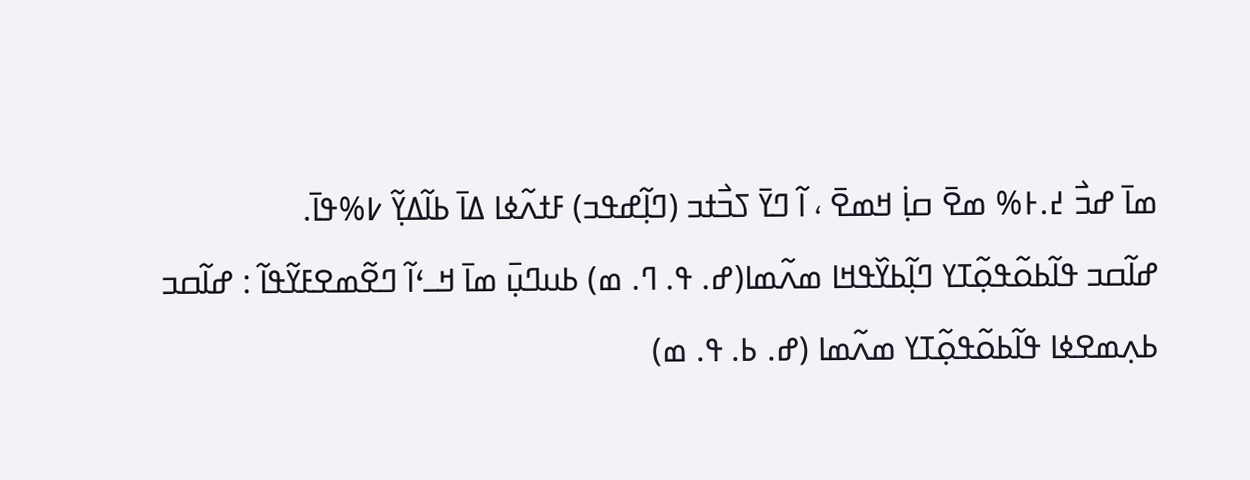ߘߊ߫ ߝߏ߯ ߄.߅% ߘߐ߫ ߛߊ߲߭ ߞߘߐ߫ ، ߊ߬ ߣߌ߫ ߖߏ߯ߙߏ (ߣߊ߲߬ߝߟߏ) ߓߙߍ߬ߦߊ ߡߊ߫ ߕߊ߬ߡߌ߲߬ ߇%ߟߊ߫.
ߝߊ߬ߛߏ ߟߊ߬ߕߋ߬ߟߋ߲߬ߠߌ ߣߊ߲߬ߕߌ߰ߟߞߊ ߘߍ߬ߘߊ(ߝ. ߟ. ߣ. ߘ) ߕߎߣߎ߲߫ ߘߊ߫ ߞߺߵߊ߬ ߣߐ߬ߘߐߓߌ߬ߟߊ߬ : ߝߊ߬ߛߏ ߕߍ߲ߘߐߦߊ ߟߊ߬ߕߋ߬ߟߋ߲߬ߠߌ ߘߍ߬ߘߊ (ߝ. ߕ. ߟ. ߘ)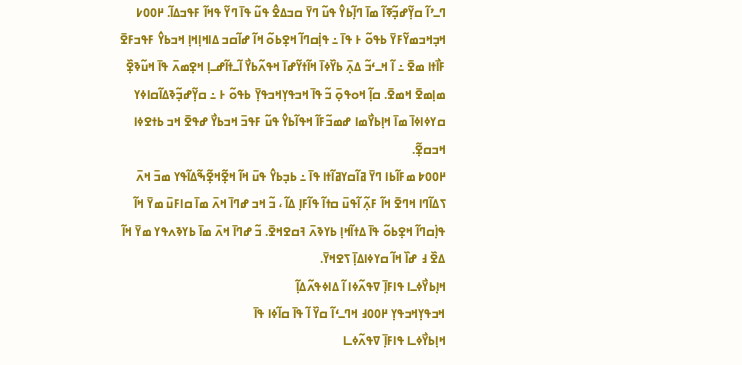ߣߺߴߊ߬ ߛߌ߲߬ߝߏ߲߬ߧߊ߬ ߘߊ߫ ߣߊ߲߬ߕߌ߮ ߟߎ߬ ߣߌ߫ ߛߏߡߐ߮ ߟߎ߬ ߟߊ߫ ߣߌ߬ ߟߞߊ߬ ߓߟߏߡߊ߬. ߂߀߀߇ ߞߏ߲ߞߏߘߌ߬ߓߌ߫ ߕߟߋ߬ ߅ ߟߊ߫ ߸ ߟߊ߲߭ߛߣߊ߬ ߞߐ߲ߕߋ߬ ߞߊ߬ ߝߊ߬ߛߏ ߡߊߞߊ߲ߞߊ߲ ߞߏߕߌ߮ ߓߟߏߓߐ߫ ߓߊ߯ߙߊ ߘߐ߫ ߸ ߊ߬ ߞߺߵߏ߬ ߡߍ߲߫ ߕߌ߰ߦߊ߫ ߞߊ߬ߙߌ߬ߝߊ߫ ߞߟߍ߬ߕߌ߯ ߊ߬ߺߙߊ߬ߝߺߊ߲ ߞߐ߲ߘߍ߫ ߟߊ߫ ߞߎ߬ߢߐ߲߰ ߘߊ߲ߘߐ߫ ߞߘߐ߫. ߛߊ߲߬ ߞߋߟߋ߲߫ ߏ߬ ߟߊ߫ ߞߏߟߌ߲ߞߏߟߌ߲߫ ߕߟߋ߬ ߅ ߸ ߛߌ߲߬ߝߏ߲߬ߢߡߊ߬ߛߊߦߌ ߛߌߦߊߦߊ߫ ߘߊ߫ ߞߊ߲ߕߌ߯ߘߊ ߝߘߏ߬ߓߊ߬ ߞߟߊ߬ߕߌ߮ ߟߎ߬ ߓߟߏ߫ ߞߏߕߌ߯ ߝߟߐ߫ ߞߏ ߕߙߐߦߊ ߞߏߛߐ߲߬.
߂߀߀߈ ߘߓߊ߬ߕߊ ߣߌ߫ ߥߊ߬ߛߌߥߊ߬ߙߊ ߟߊ߫ ߸ ߕߏ߲ߕߌ߮ ߟߎ߫ ߞߊ߬ ߞߐ߲߬ߞߐ߲߬ߒ߬ߡߊ߬ߟߌ ߘߏ߫ ߞߍ߫ ߖߡߊ߬ߣߊ ߞߣߐ߫ ߞߊ߬ ߓߍ߲߬ ߊ߬ߟߎ߫ ߛߙߊ߬ ߟߊ߬ߓߊ߲ ߡߊ߬ ، ߏ߬ ߞߏ ߝߣߊ߫ ߞߍ߫ ߘߊ߫ ߛߊߓߎ߫ ߘߌ߫ ߞߊ߬ ߟߊ߲߭ߛߣߊ߬ ߞߐ߲ߕߋ߬ ߟߊ߫ ߡߙߊ߬ߞߊ߲ ߕߌߢߍ߫ ߔߛߐߞߐ߫. ߏ߬ ߝߣߊ߫ ߞߍ߫ ߘߊ߫ ߕߌߢߍߟߌ ߘߌ߫ ߞߊ߬ ߡߐ߰ ߃ ߝߊ߰ ߞߊ߬ ߛߌߦߊߡߊ߲߫ ߖߐߞߌ߫.
ߞߊ߲ߕߌ߯ߦߺߊ ߟߊߓߊ߲߫ ߜߟߍ߬ߦߊ ߊ߬ ߡߊߦߟߍ߬ߡߊ߲߬
ߞߏߟߌ߲ߞߏߟߌ߲ ߂߀߀߃ ߞߣߺߵߊ߬ ߛߌ߰ ߊ߬ ߟߊ߫ ߛߊ߬ߦߊ ߟߊ߫
ߞߊ߲ߕߌ߯ߦߺߊ ߟߊߓߊ߲߫ ߜߟߍ߬ߦߺߊ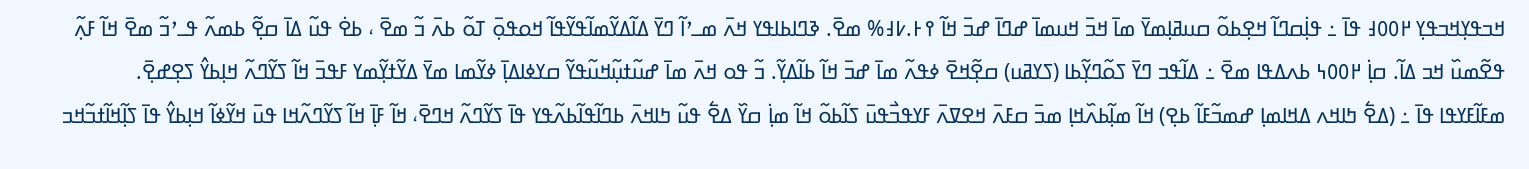ߞߏߟߌ߲ߞߏߟߌ߲ ߂߀߀߃ ߟߊ߫ ߸ ߟߊ߲߭ߛߣߊ߬ ߞߐ߲ߕߋ߬ ߛߎߥߊ߲ߘߌ߫ ߘߊ߫ ߞߏ߫ ߞߎߘߊ߫ ߝߣߊ߫ ߝߏ߫ ߞߊ߬ ߉߅.߇߃% ߘߐ߫. ߢߣߊߕߊߟߌ ߞߍ߫ ߘߺߴߊ߬ ߣߌ߫ ߡߊ߬ߡߌ߬ߘߊ߬ߟߌ߬ߟߊ߬ ߞߋߟߋ߲߫ ߠߋ߬ ߕߍ߫ ߏ߬ ߘߐ߫ ، ߕߐ߭ ߟߎ߬ ߡߊ߫ ߛߐ߲߬ ߕߘߍ߬ ߟߺߴߏ߬ ߘߐ߫ ߞߊ߬ ߓߍ߲߬ ߟߐ߬ߘߎ߰ ߞߏ ߡߊ߬. ߛߊ߲߭ ߂߀߀߆ ߕߍߡߟߊ ߘߐ߫ ߸ ߡߊ߬ߟߏ ߣߌ߫ ߖߋ߬ߣߌ߲߬ߕߊ (ߖߌߥߎ) ߛߐ߲߬ߞߐ߫ ߦߟߍ߬ ߘߊ߫ ߝߏ߫ ߞߊ߬ ߕߊ߬ߡߌ߲߬. ߏ߬ ߟߋ ߞߍ߫ ߘߊ߫ ߝߎ߬ߙߎ߲߬ߞߎ߬ߟߌ߬ ߛߌߦߊߡߊ߲߫ ߦߌ߬ߘߊ ߘߌ߫ ߡߌ߬ߙߌ߲߬ߘߌ ߓߟߏ߫ ߞߊ߬ ߖߌ߬ߣߍ߬ ߞߊ߲ߕߌ߮ ߖߐ߲ߝߐ߲߫.
ߘߓߊ߬ߓߌߟߊ ߟߊ߫ ߸ (ߡߐ߱ ߤߊߞߍ ߡߞߊߘߊ߲ ߝߘߏ߬ߓߊ߬ ߕߐ߲) ߞߊ߬ ߘߊ߲߬ߕߍ߰ߞߊ߲ ߘߏ߫ ߛߓߍ߫ ߞߐߜߍ߫ ߓߌߟߏ߯ߟߎ߫ ߖߊ߬ߕߋ߬ ߞߊ߬ ߘߊ߲߭ ߛߌ߰ ߡߐ߱ ߟߎ߬ ߤߊߞߍ߫ ߕߣߊ߬ߟߊ߬ߕߍ߬ߟߌ ߟߊ߫ ߖߌ߬ߣߍ߬ ߞߣߐ߫، ߞߊ߬ ߓߊ߲߫ ߞߊ߬ ߖߌ߬ߣߍ߬ߞߊ ߟߎ߫ ߞߌ߬ߦߊ߬ ߞߊ߲ߕߌ߮ ߟߊ߫ ߖߊ߲߬ߞߊ߬ߙߏ߬ߞߏ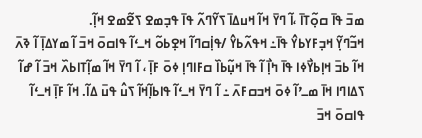ߘߏ߫ ߟߊ߫ ߛߋ߲߬ߠߊ߫ ،ߊ߬ ߣߌ߫ ߞߊ߬ ߞߎߡߊ߫ ߖߌ߬ߣߍ߬ ߟߊ߫ ߟߏ߲ߘߐ ߖߐ߬ߘߐ ߞߊ߲߬.
ߞߏ߬ߣߌ߲߬ ߞߏ߲ߓߌߕߌ߮ ߟߊ߫߸ ߞߟߍ߬ߕߌ߮ /ߟߊ߲߭ߛߣߊ߬ ߞߐ߲ߕߋ߬ ߞߺߵߊ߬ ߟߊߛߋ߫ ߞߏ߫ ߊ߬ ߘߌߡߊ߲߫ ߊ߬ ߢߍ߫ ߞߊ߬ ߕߏ߫ ߞߊ߲ߕߌ߯ߦߊ ߟߊ߫ ߤߊ߲߯ ߊ߬ ߟߊ߫ ߞߎ߲߬ߕߊ߰ ߛߓߊߣߊ߲ ߦߋ߫ ߓߊ߲߫ ، ߊ߬ ߣߌ߫ ߞߊ߬ ߘߊ߲߬ߠߊߕߍ߰ ߞߏ߫ ߊ߬ ߝߊ߬ ߖߡߊߣߊ ߞߊ߫ ߘߺߴߊ߬ ߦߋ߫ ߞߏߛߓߍ߫ ߸ ߊ߬ ߣߌ߫ ߞߺߵߊ߬ ߟߊߕߊ߲߬ߞߊ߬ ߖߎ߮ ߟߎ߫ ߡߊ߬. ߞߊ߬ ߓߊ߲߫ ߞߺߵߊ߬ ߟߊߛߋ߫ ߞߏ߫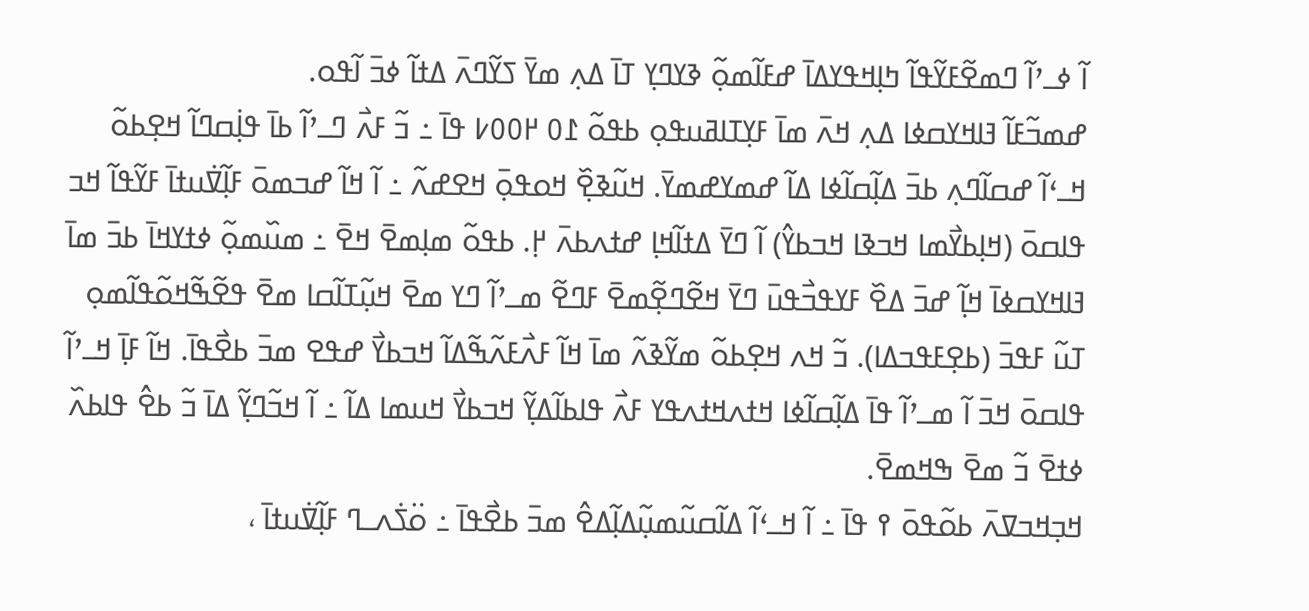ߊ߬ ߦߺߴߊ߬ ߣߘߐ߬ߓߌ߬ߟߊ߬ ߤߊ߲ߞߟߌߡߊ߫ ߝߓߊ߬ߘߋ߲߬ ߢߌߣߌ߲ ߠߊ߫ ߡߍ߲ ߘߌ߫ ߖߌ߬ߣߍ߫ ߡߙߊ߬ ߦߏ߫ ߊ߬ߟߋ.
ߝߘߏ߬ߓߊ߬ ߔߊߞߌߛߦߊ ߡߍ߲ ߞߍ߫ ߘߊ߫ ߓߌ߲ߠߊߥߎߟߋ߲ ߕߟߋ߬ ߁߀ ߂߀߀߇ ߟߊ߫ ߸ ߏ߬ ߓߍ߯ ߣߺߴߊ߬ ߕߊ߫ ߟߊ߲߭ߛߣߊ߬ ߞߐ߲ߕߋ߬ ߞߺߵߊ߬ ߝߛߊ߬ߣߍ߲ ߕߏ߫ ߡߊ߲߬ߛߊ߬ߦߊ ߡߊ߬ ߝߘߌߝߘߌ߫. ߞߎ߬ߢߐ߲߰ ߞߋߟߋ߲߫ ߞߐߝߍ߬ ߸ ߊ߬ ߞߊ߬ ߝߏߘߋ߫ ߓߊ߲߬ߜ߭ߎߙߊ߫ ߓߌ߬ߟߊ߬ ߞߏ ߟߊߛߋ߫ (ߞߊ߲ߕߌ߯ߘߊ ߞߏߢߊ ߞߏߕߌ߮) ߊ߬ ߣߌ߫ ߡߙߊ߬ߞߊ߲ ߝߙߍߕߍ߫ ߂߲. ߕߟߋ߬ ߘߊ߲ߘߐ߫ ߞߐ߫ ߸ ߘߎ߰ߘߋ߲߬ ߦߙߌߞߊ߫ ߕߏ߫ ߘߊ߫ ߔߊߞߌߛߦߊ߫ ߞߊ߲߬ ߝߏ߫ ߡߐ߰ ߓߌߟߏ߯ߟߎ߫ ߣߌ߫ ߞߐ߬ߣߐ߲߬ߘߐ߫ ߓߣߐ߬ ߘߺߴߊ߬ ߣߌ ߘߐ߫ ߞߎ߲߬ߠߊ߬ߛߊ ߘߐ߫ ߟߐ߬ߒ߬ߞߋ߬ߟߊ߬ߘߋ߲ ߠߎ߬ ߓߟߏ߫ (ߕߐ߲ߓߟߏߡߊ). ߏ߬ ߞߍ ߞߐ߲ߕߋ߬ ߘߌ߬ߢߍ߬ ߘߊ߫ ߞߊ߬ ߓߍ߯ߓߍ߬ߒ߬ߡߊ߬ ߞߏߕߌ߯ ߝߟߐ ߘߏ߫ ߕߐ߯ߟߊ߫. ߞߊ߬ ߓߊ߲߫ ߞߺߴߊ߬ ߟߊߛߋ߫ ߞߏ߫ ߊ߬ ߘߺߴߊ߬ ߟߊ߫ ߡߊ߲߬ߛߊ߬ߦߊ ߞߙߍߞߙߍߟߌ ߓߍ߯ ߟߊߕߊ߬ߡߌ߲߬ ߞߏߕߌ߯ ߞߎߘߊ ߡߊ߬ ߸ ߊ߬ ߞߏ߬ߣߌ߲߬ ߡߊ߫ ߏ߬ ߕߐ߮ ߟߊߕߍ߰ ߦߙߐ߫ ߏ߬ ߘߐ߫ ߒߞߘߐ߫.
ߞߏ߲ߞߏߜߍ߫ ߕߋ߬ߟߋ߫ ߉ ߟߊ߫ ߸ ߊ߬ ߞߺߵߊ߬ ߡߊ߬ߛߎ߬ߘߎ߲߬ߡߊ߲߬ߡߐ߮ ߘߏ߫ ߕߐ߯ߟߊ߫ ߸ ߋ߳ߖ߭ߍߺߣ ߓߊ߲߬ߜ߭ߎߙߊ߫ ،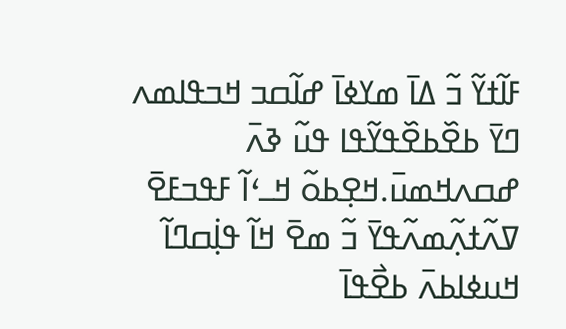ߓߊ߬ߙߌ߬ ߏ߬ ߡߊ߫ ߘߌߦߊ߫ ߝߊ߬ߛߏ ߞߏߟߊߘߍ ߣߌ߫ ߕߐ߰ߕߐ߰ߟߌ߬ߟߊ ߟߎ߬ ߢߍ߫ ߝߛߍߞߘߎ߫.ߞߐ߲ߕߋ߬ ߞߺߵߊ߬ ߓߟߏߓߐ߫ ߜߍ߬ߙߍ߲߬ߘߍ߬ߟߌ߫ ߏ߬ ߘߐ߫ ߞߊ߬ ߟߊ߲߭ߛߣߊ߬ ߞߎߦߊߕߍ߫ ߕߐ߯ߟߊ߫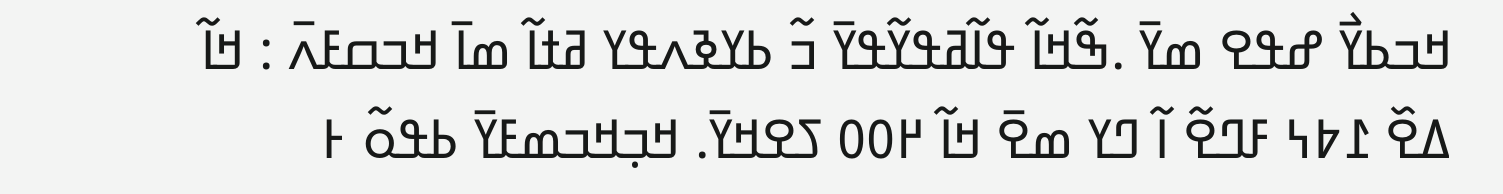ߞߏߕߌ߯ ߝߟߐ ߘߌ߫ .ߒ߬ߞߊ߬ ߟߊ߬ߥߟߌ߬ߟߌ߫ ߏ߬ ߕߌߢߍߟߌ ߥߙߊ߬ ߘߊ߫ ߞߏߛߓߍ߫ : ߞߊ߬ ߡߐ߰ ߁߈߆ ߓߣߐ߬ ߊ߬ ߣߌ ߘߐ߫ ߞߊ߬ ߂߀߀ ߖߐߞߌ߫. ߞߏ߲ߞߏߘߓߌ߫ ߕߟߋ߬ ߅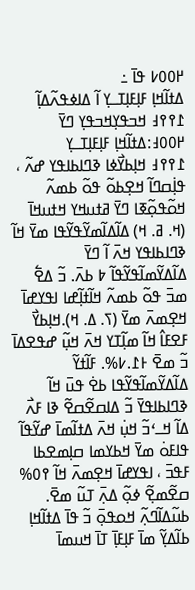߂߀߀߇ ߟߊ߫ ߸
ߡߙߊ߬ߞߊ߲ ߓߊ߲ߓߊ߲ߠߺߌ߲ ߊ߬ ߡߊߦߟߍ߬ߡߊ߲߬
߁߉߉߃ ߞߏߟߌ߲ߞߏߟߌ߲ ߣߌ߫ ߂߀߀߃:ߡߙߊ߬ߞߊ߲ ߓߊ߲ߓߊ߲ߠߺߌ߲
߁߉߉߃ ߞߊ߲ߕߌ߯ߦߊ ߢߣߊߕߊߟߌ ߝߍ߬ ، ߟߊ߲߭ߛߣߊ߬ ߞߐ߲ߕߋ߬ ߟߋ߬ ߕߘߍ߬ ߞߋ߬ߟߋ߲߬ߧߊ ߣߌ߫ ߥߙߎߞߌ ߞߙߎߞߊ߫ (ߞ. ߥ. ߞ) ߡߊ߬ߡߊ߬ߘߌ߬ߟߌ߬ߟߊ ߘߌ߫ ߞߊ߬ ߢߣߊߕߊߟߌ ߞߍ߫ ߊ߬ ߣߌ߫ ߡߊ߬ߡߌ߬ߘߊ߬ߟߌ߬ߟߊ߬ ߈ ߕߍ߫. ߏ߬ ߡߐ߱ ߘߏ߫ ߟߋ߬ ߕߘߍ߬ ߞߊ߬ߙߊ߲߬ߝߊ ߊߟߌߝߊ߫ ߞߐ߲ߘߍ߫ ߘߌ߫ (ߖ. ߡ. ߞ).ߞߊ߲ߕߌ߯ ߓߐߓߊ߮ ߞߊ߬ ߘߊ߲߬ߠߌ ߞߍ߫ ߞߎ߲߬ ߝߟߐߡߊ߫ ߏ߬ ߘߐ߫ ߅߁.߇%. ߓߊ߬ߙߌ߬ ߡߊ߬ߡߌ߬ߘߊ߬ߟߌ߬ߟߊ ߕߐ߭ ߟߎ߫ ߞߊ߬ ߢߣߊߕߊߟߌ߫ ߏ߬ ߡߊߛߐ߬ߛߐ߬ ߢߊ ߓߍ߯ ߡߊ߬ ߞߺߵߏ߬ ߞߎ߲߭ ߞߍ߫ ߡߙߊ߬ߘߊ߫ ߝߌ߬ߟߊ߬ ߟߊߓߋ߭ ߘߌ߫ ߞߕߌߘߊ ߛߊ߲ߘߐߕߊ ߓߟߏ߫ ، ߊߟߌߝߊ߫ ߞߐ߲ߘߍ߫ ߞߊ߬ ߉߀% ߛߐ߬ߘߐ߲߬ ߦߋ߲߬ ߡߍ߲߫ ߠߎ߬ ߘߐ߫. ߕߎ߬ߡߊ߬ߣߍ߲߬ ߞߋߟߋ߲߫ ߏ߬ ߟߊ߫ ߡߙߊ߬ߞߊ߲ ߕߊ߬ߡߌ߲߬ ߘߊ߫ ߓߊ߲ߓߊ߲߫ ߠߊ߫ ߞߎߘߊ߫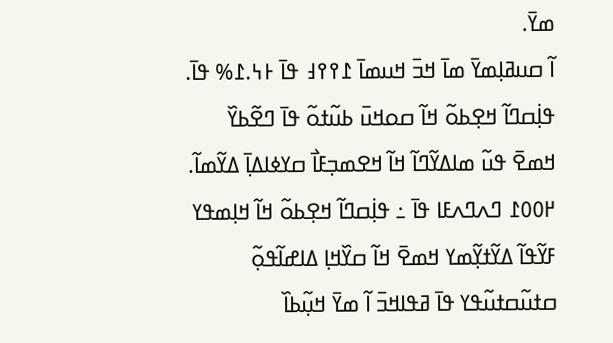ߘߌ߫.
ߊ߬ ߛߎߥߊ߲ߘߌ߫ ߘߊ߫ ߞߏ߫ ߞߎߘߊ߫ ߁߉߉߃ ߟߊ߫ ߅߆.߁% ߟߊ߫. ߟߊ߲߭ߛߣߊ߬ ߞߐ߲ߕߋ߬ ߞߊ߬ ߛߋߞߎ߫ ߕߎ߬ߙߋ߬ ߟߊ߫ ߣߐ߬ߕߌ߰ ߞߘߐ߫ ߟߎ߬ ߘߊߡߌ߬ߣߊ߬ ߞߊ߬ ߞߐߘߏ߲ߓߊ߯ ߛߌߦߊߡߊ߲߫ ߡߌ߬ߘߊ߬. ߂߀߀߁ ߣߍߣߍߓߊ ߟߊ߫ ߸ ߟߊ߲߭ߛߣߊ߬ ߞߐ߲ߕߋ߬ ߞߊ߬ ߞߊ߲ߘߟߌ ߓߌ߬ߟߊ߬ ߡߌ߬ߙߌ߲߬ߘߌ ߞߘߐ߫ ߞߊ߬ ߛߌ߰ߞߊ߲ ߡߊߝߊ߬ߟߋ߲߬ ߛߙߎ߬ߛߙߎ߬ߟߌ ߟߊ߫ ߥߟߊߞߏ߫ ߊ߬ ߘߌ߫ ߞߎ߲߬ߕߊ߰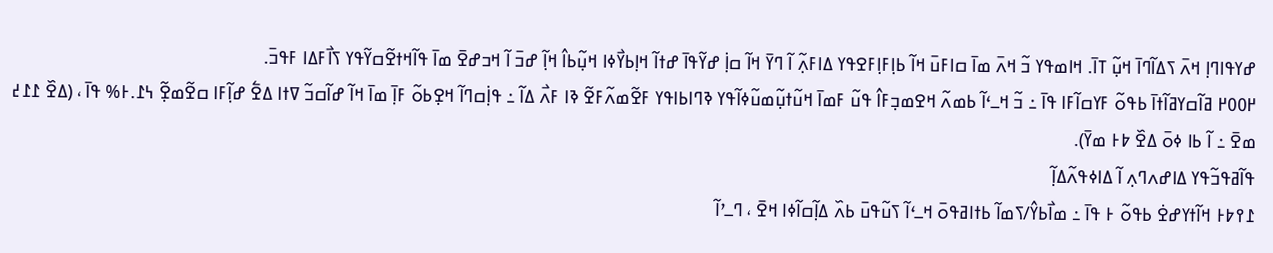ߝߌߟߊߣߊ߲ ߞߍ߫ ߖߡߊ߬ߣߊ߫ ߞߎ߲߬ ߠߊ߫. ߞߊߘߟߌ ߏ߬ ߞߍ߫ ߘߊ߫ ߛߊߓߎ߫ ߞߊ߬ ߕߊ߲ߓߊ߲ߓߐߟߌ ߡߊߓߍ߲߬ ߊ߬ ߣߌ߫ ߞߊ߬ ߛߊ߲߭ ߝߌ߬ߟߊ߫ ߝߙߊ߬ ߞߊ߲ߕߌ߯ߦߊ ߞߎ߲߬ߕߊ߮ ߞߊ߲߬ ߝߏ߫ ߊ߬ ߞߏߝߐ߫ ߘߊ߫ ߟߊ߬ߞߙߐ߬ߛߌ߬ߟߌ ߖߊ߯ߓߡߊ ߓߟߏ߫.
߂߀߀߂ ߥߊ߬ߛߌߥߊ߬ߙߊ߫ ߕߟߋ߬ ߓߌߛߊ߬ߓߊ ߟߊ߫ ߸ ߏ߬ ߞߺߵߊ߬ ߕߘߍ߬ ߞߐߘߏ߲ߓߊ߮ ߟߎ߬ ߓߘߊ߫ ߞߎ߬ߙߎ߲߬ߘߎ߬ߦߊ߬ߟߌ ߢߣߊߕߊߟߌ ߓߐ߬ߘߍ߬ߓߐ߬ ߢߊ ߓߍ߯ ߡߊ߬ ߸ ߟߊ߲߭ߛߣߊ߬ ߞߐ߲ߕߋ߬ ߓߊ߲߫ ߘߊ߫ ߞߊ߬ ߝߊ߬ߛߏ߬ ߜߙߊ ߡߐ߱ ߝߊ߲߬ߓߊ ߛߐ߬ߘߐ߲߬ ߆߁.߅% ߟߊ߫ ، (ߡߐ߰ ߁߁߄ ߘߐ߫ ߸ ߊ߬ ߕߊ ߦߋ߫ ߡߐ߰ ߈߅ ߘߌ߫).
ߟߊ߬ߥߟߏ߬ߟߌ ߡߊߝߍߣߍ߲ ߊ߬ ߡߊߦߟߍ߬ߡߊ߲߬
߁߉߈߅ ߞߊ߬ߙߌߝߐ߭ ߕߟߋ߬ ߅ ߟߊ߫ ߸ ߘߊ߯ߕߌ߮/ߖߘߊ߬ ߕߙߊߥߟߋ߫ ߞߺߵߊ߬ ߖߎ߬ߟߎ߫ ߕߍ߰ ߡߊ߲߬ߛߊ߬ߦߊ ߞߐ߫ ، ߣߺߴߊ߬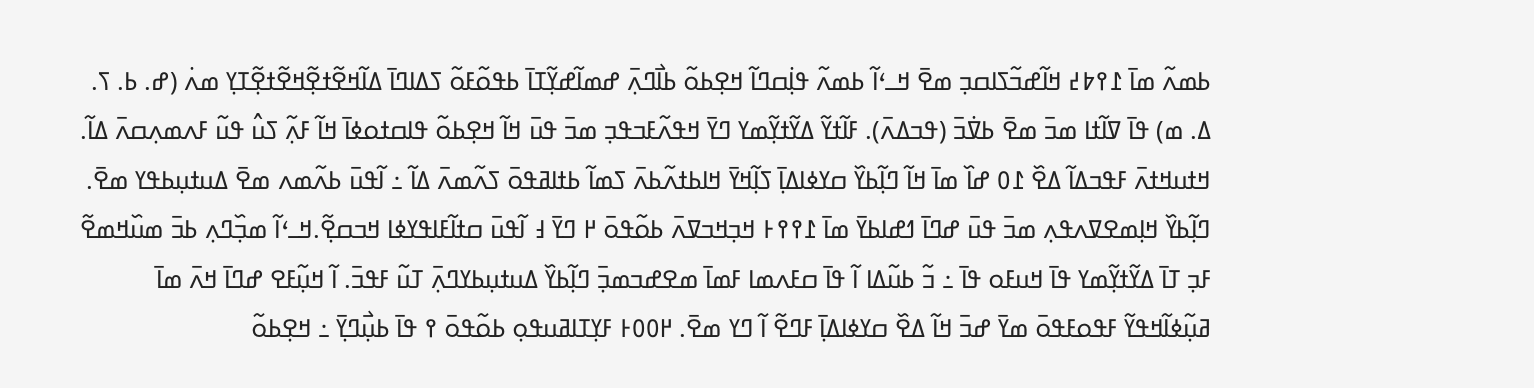ߕߘߍ߬ ߘߊ߫ ߁߉߈߄ ߞߊ߬ߝߏ߬ߖߊߛߏ߲ ߘߐ߫ ߞߺߵߊ߬ ߕߘߍ߬ ߟߊ߲߭ߛߣߊ߬ ߞߐ߲ߕߋ߬ ߕߊ߯ߣߍ߲߫ ߝߘߊ߬ߝߌ߲߬ߠߊ߫ ߕߟߋ߬ߓߋ߬ ߖߡߊߣߊ߫ ߡߊ߬ߞߐ߬ߙߐ߲߬ߞߐ߬ߙߐ߲߬ߠߌ߲ ߘߍ߭ (ߝ. ߕ. ߖ. ߡ. ߘ) ߟߊ߫ ߜߊ߬ߙߊ ߘߏ߫ ߘߐ߫ ߕߜ߭ߏ߫ (ߟߏߡߍ߫). ߓߊ߬ߙߌ߬ ߡߌ߬ߙߌ߲߬ߘߌ ߣߌ߫ ߞߟߍ߬ߓߏߟߏ߲ ߘߏ߫ ߟߎ߫ ߞߊ߬ ߞߐ߲ߕߋ߬ ߟߊߛߙߋߦߊ߫ ߞߊ߬ ߓߍ߲߬ ߖߎ߮ ߟߎ߬ ߓߍߘߍ߲ߛߍ߫ ߡߊ߬. ߞߙߎߞߙߍ߫ ߓߟߏߡߊ߬ ߡߐ߰ ߁߀ ߝߊ߰ ߘߊ߫ ߞߊ߬ ߣߊ߲߬ߕߌ߰ ߛߌߦߊߡߊ߲߫ ߖߊ߲߬ߞߌ߫ ߞߊߕߙߍ߬ߕߍ߫ ߖߘߊ߬ ߕߙߊߥߟߋ߫ ߖߍ߬ߘߍ߫ ߡߊ߬ ߸ ߊ߬ߟߎ߫ ߕߍ߬ߘߍ ߘߐ߫ ߡߎߙߎ߲ߕߟߌ ߘߐ߫. ߣߊ߲߬ߕߌ߰ ߞߊ߲ߘߐߜߍߟߍ߲ ߘߏ߫ ߟߎ߫ ߝߣߊ߫ ߗߝߊߕߌ߫ ߘߊ߫ ߁߉߉߅ ߞߏ߲ߞߏߜߍ߫ ߕߋ߬ߟߋ߫ ߂ ߣߌ߫ ߃ ߊ߬ߟߎ߫ ߛߙߊ߬ߓߊߟߌߦߊ ߞߏߛߐ߲߬.ߞߺߵߊ߬ ߘߏ߲߰ߣߍ߲ ߕߏ߫ ߘߎ߰ߞߘߐ߬ ߓߏ߲ ߠߊ߫ ߡߌ߬ߙߌ߲߬ߘߌ ߟߊ߫ ߞߎߓߋ ߟߊ߫ ߸ ߏ߬ ߕߎ߬ߡߊ ߊ߬ ߟߊ߫ ߛߓߍߘߊ ߓߘߊ߫ ߘߐߝߏߘߏ߲߫ ߣߊ߲߬ߕߌ߰ ߡߎߙߎ߲ߕߌߣߍ߲߫ ߠߎ߬ ߓߟߏ߫. ߊ߬ ߞߎ߲߬ߓߐ ߝߣߊ߫ ߞߍ߫ ߘߊ߫ ߥߎ߲߬ߦߊ߬ߞߟߌ߬ ߓߟߋߓߟߋ߫ ߘߌ߫ ߝߏ߫ ߞߊ߬ ߡߐ߰ ߛߌߦߊߡߊ߲߫ ߓߣߐ߬ ߊ߬ ߣߌ ߘߐ߫. ߂߀߀߅ ߓߌ߲ߠߊߥߎߟߋ߲ ߕߋ߬ߟߋ߫ ߉ ߟߊ߫ ߕߎ߲߯ߣߌ߲߫ ߸ ߞߐ߲ߕߋ߬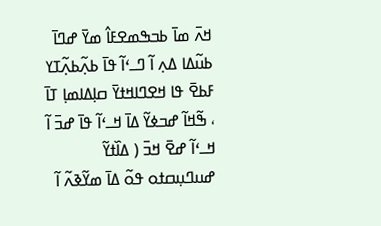ߞߍ߫ ߘߊ߫ ߕߏߒߘߐߓߊ߮ ߘߌ߫ ߝߣߊ߫ ߕߎ߬ߡߊ ߡߍ߲ ߊ߬ ߣߺߵߊ߬ ߟߊ߫ ߕߍ߲߬ߕߍ߲߬ߠߌ ߓߕߐ߫ ߟߊ ߞߐߣߊߞߙߌ߫ ߛߊ߲ߡߊߘߊ߲ ߠߊ߫ ، ߒ߬ߞߊ߬ ߝߏߦߌ߬ ߡߊ߫ ߞߺߵߊ߬ ߟߊ߫ ߝߏ߫ ߊ߬ ߞߺߵߊ߬ ߝߐ߫ ߞߏ߫ ( ߡߊ߰ߙߌ߬ ߝߎߣߎ߲ߛߙߋ ߟߋ߬ ߡߊ߫ ߘߌ߬ߢߍ߬ ߊ߬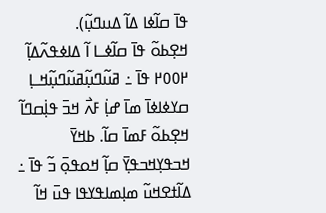ߟߊ߫ ߛߊ߬ߦߊ ߡߊ߬ ߡߎߣߎ߲߬).
ߞߐ߲ߕߋ߬ ߟߊ߫ ߛߊ߬ߦߺߊ ߊ߬ ߡߊߦߟߍ߬ߡߊ߲߬
߂߀߀߂ ߟߊ߫ ߸ ߥߎ߬ߣߎ߲߬ߥߎ߬ߣߎ߲߬ߞߺߊ߲ ߛߌߦߊߦߊ߫ ߘߊ߫ ߝߊ߲߭ ߓߍ߯ ߞߏ߫ ߟߊ߲߭ߛߣߊ߬ ߞߐ߲ߕߋ߬ ߓߘߊ߫ ߛߊ߬. ߕߞߌ߫ ߞߏߟߌ߲ߞߏߟߌ߲߫ ߛߊ߲߬ ߞߋߟߋ߲߫ ߏ߬ ߟߊ߫ ߸ ߡߊ߬ߙߐߞߎ߬ ߘߊ߲ߘߊߟߌߟߊ ߟߎ߫ ߞߊ߬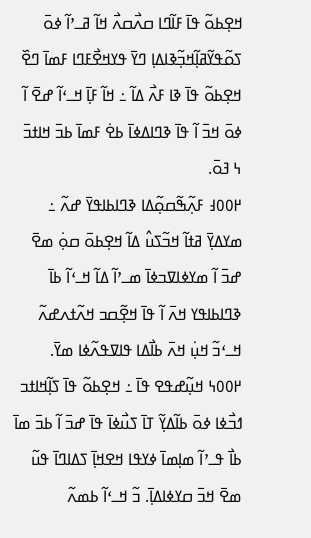ߞߐ߲ߕߋ߬ ߟߊ߫ ߓߊ߬ߣߊ ߛߍ߯ߛߍ߯ ߞߊ߬ ߥߺߴߊ߬ ߦߋ߫ ߖߋ߬ߟߌ߬ߥߊ߲߬ߞߏ߲߬ߢߊߡߊ߲ ߣߌ߫ ߟߌߞߐ߯ߓߣߊ ߓߘߊ߫ ߣߐ߰ ߞߐ߲ߕߋ߬ ߟߊ߫ ߢߊ ߓߍ߯ ߡߊ߬ ߸ ߞߊ߬ ߓߊ߲߫ ߞߺߵߊ߬ ߝߐ߫ ߊ߬ ߦߋ߫ ߞߏ߫ ߊ߬ ߟߊ߫ ߢߣߊߡߦߊ߫ ߕߐ߭ ߓߘߊ߫ ߕߏ߫ ߞߊߙߏ߫ ߆ ߔߋ߫.
߂߀߀߃ ߓߍ߲߬ߒ߬ߛߋ߲߬ߡߊ ߢߣߊߕߊߟߌ߫ ߝߍ߬ ߸ ߘߌߡߌ߲߫ ߥߙߊ߬ ߞߏ߬ߖߎ߮ ߡߊ߬ ߞߐ߲ߕߋ߫ ߛߋ߲߭ ߘߐ߫ ߝߏ߫ ߊ߬ ߘߌߦߊߜߏߦߊ߫ ߘߺߴߊ߬ ߡߊ߬ ߞߺߵߊ߬ ߕߊ߫ ߢߣߊߕߊߟߌ ߞߍ߫ ߊ߬ ߟߊ߫ ߞߐ߲߬ߛߏ ߞߍ߬ߙߍߝߍ߬ ߞߺߵߏ߬ ߞߎ߲߭ ߞߍ߫ ߕߊ߯ߡߊ ߟߊߜߟߍ߬ߦߊ ߘߌ߫.
߂߀߀߆ ߞߎ߲߬ߝߟߐ ߟߊ߫ ߸ ߞߐ߲ߕߋ߬ ߟߊ߫ ߖߊ߲߬ߞߊߙߏ ߗߏ߯ߦߊ ߦߋ߫ ߕߊ߬ߡߌ߲߬ ߠߊ߫ ߖߎ߯ߦߊ߫ ߟߊ߫ ߝߏ߫ ߊ߬ ߕߏ߫ ߘߊ߫ ߕߊ߯ ߟߺߴߊ߬ ߘߊ߲ߘߊ߫ ߦߌߟߊ ߞߐߞߊ߲߫ ߖߡߊߣߊ߫ ߟߎ߬ ߘߐ߫ ߞߏ߫ ߛߌߦߊߡߊ߲߫. ߏ߬ ߞߺߵߊ߬ ߕߘߍ߬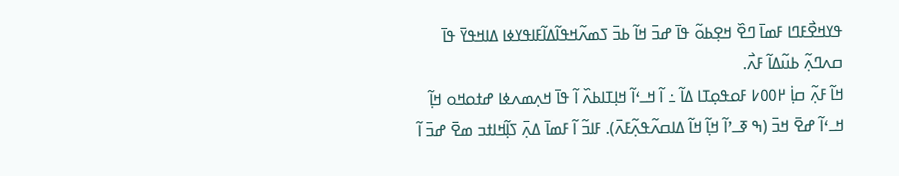ߟߌߞߐ߯ߓߣߊ ߓߘߊ߫ ߣߐ߰ ߞߐ߲ߕߋ߬ ߟߊ߫ ߝߏ߫ ߞߊ߬ ߕߏ߫ ߖߘߍ߬ߞߟߊ߬ߡߊ߬ߓߊߟߌߦߊ ߡߊߞߟߌ߫ ߟߊ߫ ߛߍߣߍ߲߬ ߕߎ߬ߡߊ߬ ߓߍ߯.
ߞߊ߬ ߓߍ߲߬ ߛߊ߲߭ ߂߀߀߇ ߓߋߟߋ߲ߠߊ ߡߊ߬ ߸ ߊ߬ ߞߺߵߊ߬ ߞߊ߲ߠߊߕߍ߰ ߊ߬ ߟߊ߫ ߞߍ߲ߘߍߦߊ ߝߙߋߞߋ ߞߊ߲߬ ߞߺߵߊ߬ ߝߐ߫ ߞߏ߫ (ߒ ߧߺߴߊ߬ ߞߊ߲߬ ߞߊ߬ ߡߊߛߍ߬ߟߍ߲߬ߓߍ߫). ߓߊߏ߬ ߊ߬ ߓߘߊ߫ ߡߍ߲߫ ߖߊ߲߬ߞߊߙߏ ߘߐ߫ ߝߏ߫ ߊ߬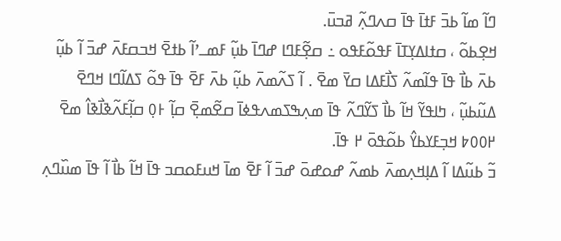ߣߊ߬ ߘߊ߬ ߕߏ߫ ߓߙߊ߫ ߟߊ߫ ߛߍߣߍ߲߬ ߥߏߎ߫.
ߞߐ߲ߕߋ߬ ، ߛߙߊߡߌ߲ߠߊ߫ ߓߟߋ߬ߓߟߋ ߸ ߛߐ߲߬ߓߣߊ ߝߣߊ߫ ߕߎ߲߬ ߓߘߺߴߊ߬ ߕߙߐ߫ ߞߏߛߓߍ߫ ߝߏ߫ ߊ߬ ߕߎ߲߬ ߕߍ߫ ߕߊ߯ ߟߊ߫ ߟߊ߬ߘߍ߬ ߖߊ߯ߓߡߊ ߛߌ߫ ߘߐ߫ . ߊ߬ ߖߍ߬ߘߍ߫ ߕߎ߲߬ ߕߍ߫ ߓߐ߫ ߟߊ߫ ߟߋ߬ ߖߡߊ߬ߣߊ ߞߣߐ߫ ߡߎ߬ߕߎ߲߬ ، ߤߊߟߌ߬ ߞߊ߬ ߕߊ߯ ߖߌ߬ߣߍ߬ ߟߊ߫ ߘߍ߲ߒߖߘߍߟߦߊ߫ ߛߐ߬ߘߐ߲߫ ߛߊ߲߬ ߅߀߲ ߛߊ߲߬ߓߍ߬ߢߊ߯ߢߊ߮ ߘߐ߫ ߂߀߀߈ ߞߏ߲ߓߌߕߌ߮ ߕߋ߬ߟߋ߫ ߂ ߟߊ߫.
ߏ߬ ߕߎ߬ߡߊ ߊ߬ ߡߊ߲ߞߍ߲ߘߍ߫ ߕߘߍ߬ ߝߋߝߋ߫ ߝߏ߫ ߊ߬ ߓߐ߫ ߘߊ߫ ߞߎߓߋߛߏ ߟߊ߫ ߞߊ߬ ߕߊ߯ ߊ߬ ߟߊ߫ ߘߎ߰ߣߍ߲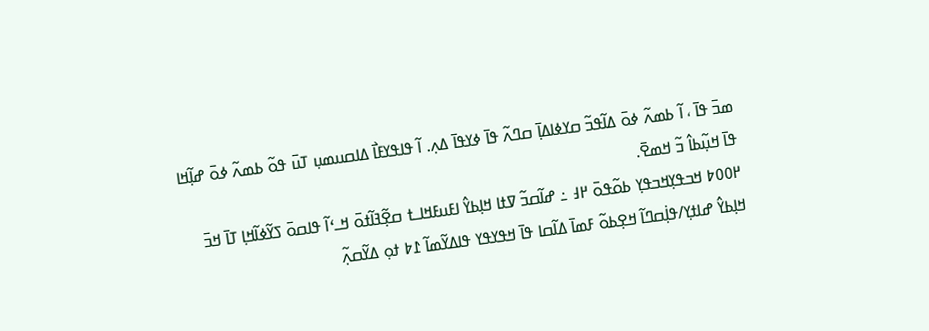ߘߏ߫ ߟߊ߫ ، ߊ߬ ߕߘߍ߬ ߦߋ߫ ߡߊ߬ߟߏ߬ ߛߌߦߊߡߊ߲߫ ߛߣߍ߬ ߟߊ߫ ߦߌߟߊ߫ ߡߍ߲. ߊ߬ ߟߊߟߌߓߊ߯ ߡߊߛߎߘߎ߲ ߠߎ߫ ߟߋ߬ ߕߘߍ߬ ߦߋ߫ ߝߊ߲߬ߞߊ ߟߊ߫ ߞߎ߲߬ߕߊ߮ ߏ߬ ߞߘߐ߫.
߂߀߀߈ ߞߏߟߌ߲ߞߏߟߌ߲ ߕߋ߬ߟߋ߫ ߂߃ ߸ ߝߊ߬ߛߏ߬ ߜߙߊ ߞߊ߲ߕߌ߮ ߊߓߎߓߞߊߺߙ ߛߐ߲߬ߔߊ߬ߙߋ߫ ߞߺߵߊ߬ ߟߊߛߋ߫ ߖߌ߬ߦߊ߬ߞߊ߲ ߠߊ߫ ߞߏ߫ ߞߊ߲ߕߌ߮ ߝߊߙߌ߲/ߟߊ߲߭ߛߣߊ߬ ߞߐ߲ߕߋ߬ ߓߘߊ߫ ߡߊ߬ߛߊ ߟߊ߫ ߞߟߌߟߌ ߟߊߡߌ߬ߘߊ߬ ߁߈ ߙߋ߲ ߡߌ߬ߛߍ߲߬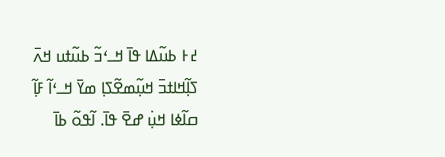߄߅ ߕߎ߬ߡߊ ߟߊ߫ ߞߺߵߏ߬ ߕߎ߬ߙߎ ߞߍ߫ ߖߊ߲߬ߞߊߙߏ߫ ߞߎ߲߬ߘߐ߬ߖߊ߲ ߘߌ߫ ߞߺߵߊ߬ ߓߊ߲߬ ߛߊ߬ߦߊ ߞߎ߲߭ ߝߐ߫ ߟߊ߫. ߊ߬ߟߋ߬ ߕߊ߫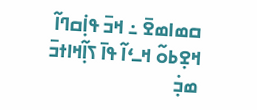ߛߘߊߘߐ߫ ߸ ߞߏ߫ ߟߊ߲߭ߛߣߊ߬ ߞߐ߲ߕߋ߬ ߞߺߵߊ߬ ߟߊ߫ ߖߊ߲߬ߞߊߙߏ߫ ߘߏ߲߭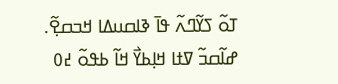ߠߋ߬ ߖߌ߬ߣߍ߬ ߟߊ߫ ߢߊߛߎߡߊ ߞߏߛߐ߲߬.
ߝߊ߬ߛߏ߬ ߜߙߊ ߞߊ߲ߕߌ߯ ߞߊ߬ ߕߟߋ߬ ߄߀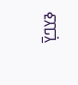ߢߌߣߌ߲߫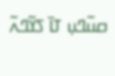ߛߎ߬ߣߎ߲ ߠߊ߫ ߖߌ߬ߣߍ߬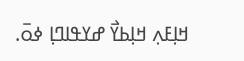ߞߊ߲ߓߍ߲ ߞߊ߲ߕߌ߯ ߝߌߟߊߣߊ߲ ߦߋ߫.